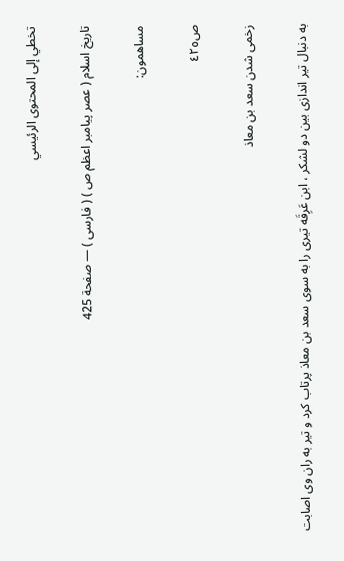تخطي إلى المحتوى الرئيسي

تاريخ اسلام ( عصر پيامبر اعظم ص ) ( فارسى ) — صفحة 425

مساهمون:

ص٤٢٥

زخمى شدن سعد بن معاذ

به دنبال تير اندازى بين دو لشكر ، ابن عَرِقَه تيرى را به سوى سعد بن معاذ پرتاب كرد و تير به ران وى اصابت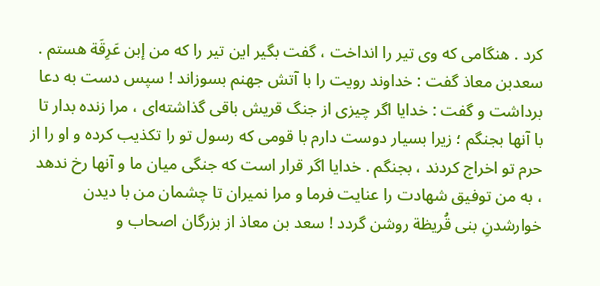كرد . هنگامى كه وى تير را انداخت ، گفت بگير اين تير را كه من إبن عَرِقَة هستم . سعدبن معاذ گفت : خداوند رويت را با آتش جهنم بسوزاند ! سپس دست به دعا برداشت و گفت : خدايا اگر چيزى از جنگ قريش باقى گذاشته‌اى ، مرا زنده بدار تا با آنها بجنگم ؛ زيرا بسيار دوست دارم با قومى كه رسول تو را تكذيب كرده و او را از حرم تو اخراج كردند ، بجنگم . خدايا اگر قرار است كه جنگى ميان ما و آنها رخ ندهد ، به من توفيق شهادت را عنايت فرما و مرا نميران تا چشمان من با ديدن خوارشدنِ بنى قُريظة روشن گردد ! سعد بن معاذ از بزرگان اصحاب و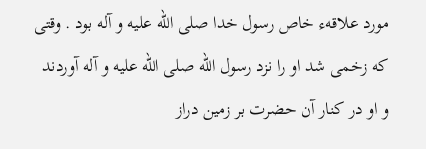مورد علاقهء خاص رسول خدا صلى الله عليه و آله بود . وقتى كه زخمى شد او را نزد رسول اللّه صلى الله عليه و آله آوردند و او در كنار آن حضرت بر زمين دراز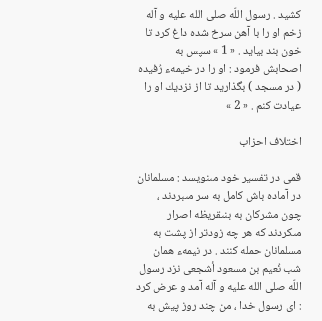كشيد . رسول اللّه صلى الله عليه و آله زخم او را با آهن سرخ شده داغ كرد تا خون بند بيايد . « 1 » سپس به اصحابش فرمود : او را در خيمهء رُفيده ( در مسجد ) بگذاريد تا از نزديك او را عيادت كنم . « 2 »

اختلاف احزاب

قمى در تفسير خود مىنويسد : مسلمانان در آماده باش كامل به سر مىبردند ، چون مشركان به بنىقريظه اصرار مىكردند كه هر چه زودتر از پشت به مسلمانان حمله كنند . در نيمهء همان شب نُعيم بن مسعود أشجعى نزد رسول اللّه صلى الله عليه و آله آمد و عرض كرد : اى رسول خدا ، من چند روز پيش به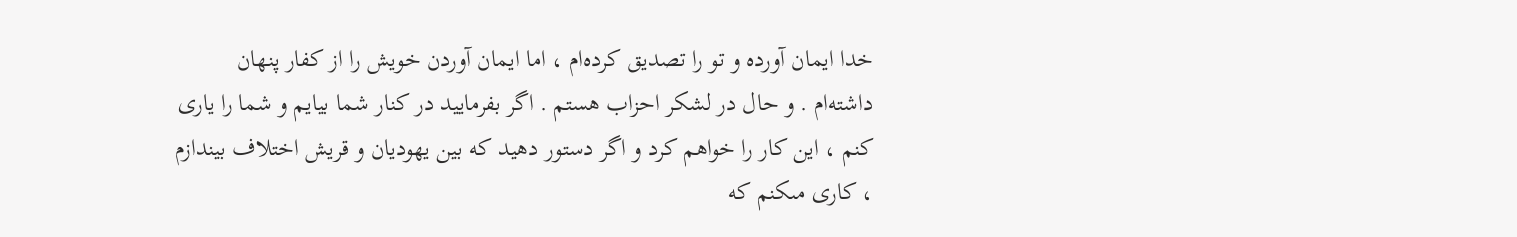خدا ايمان آورده و تو را تصديق كرده‌ام ، اما ايمان آوردن خويش را از كفار پنهان داشته‌ام . و حال در لشكر احزاب هستم . اگر بفرماييد در كنار شما بيايم و شما را يارى كنم ، اين كار را خواهم كرد و اگر دستور دهيد كه بين يهوديان و قريش اختلاف بيندازم ، كارى مىكنم كه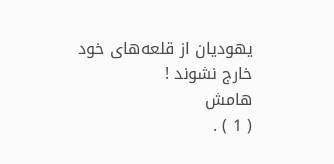يهوديان از قلعه‌هاى خود خارج نشوند !
هامش
( 1 ) .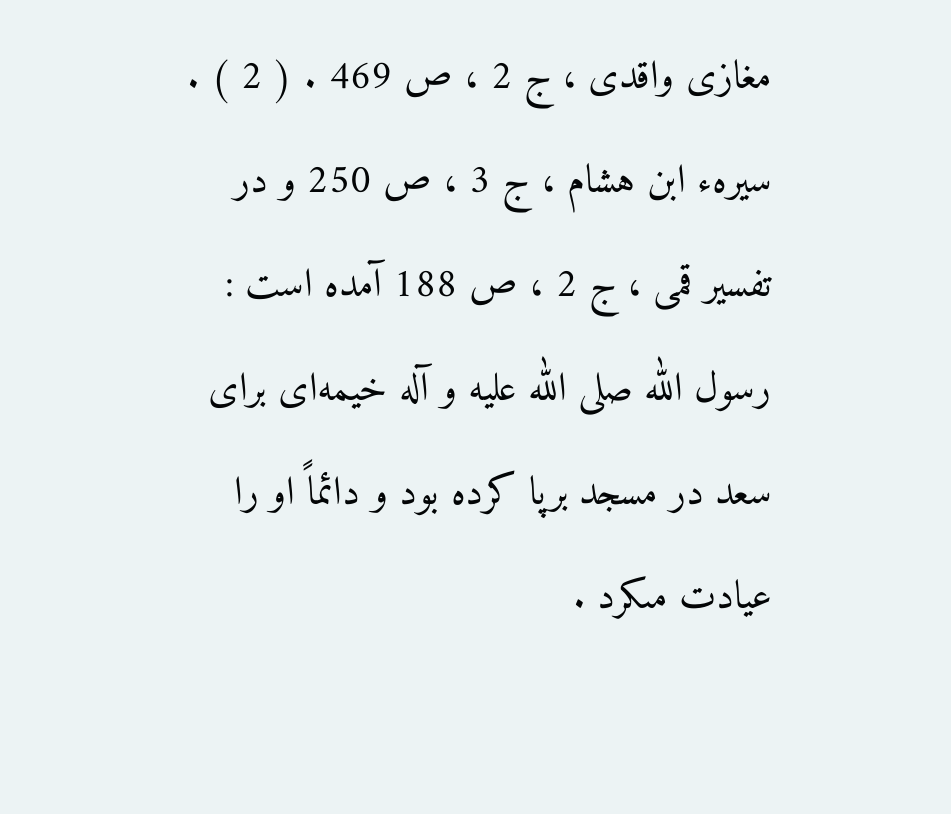مغازى واقدى ، ج 2 ، ص 469 . ( 2 ) . سيرهء ابن هشام ، ج 3 ، ص 250 و در تفسير قمى ، ج 2 ، ص 188 آمده است : رسول الله صلى الله عليه و آله خيمه‌اى براى سعد در مسجد برپا كرده بود و دائماً او را عيادت مىكرد .